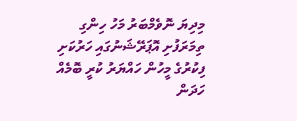މިދިޔަ ނޮވެމްބަރު މަހު ހިންގި ތިމަރަފުށި އޮޕަރޭޝަނުގައި ހަރުކަށި ފިކުރުގެ މީހުން ހައްޔަރު ކުރީ ބޮމެއް ހަދަން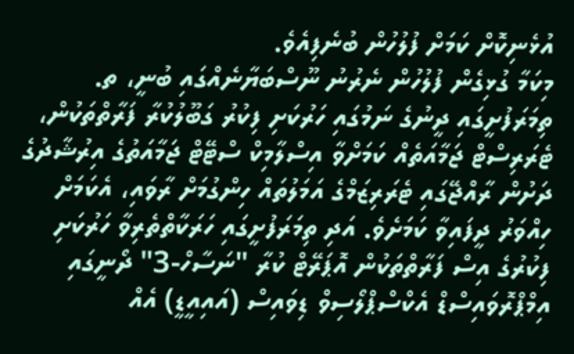އުޅެނިކޮށް ކަމަށް ފުލުހުން ބުނެފިއެވެ.
މިކަމާ ގުޅިގެން ފުލުހުން ނެރުނު ނޫސްބަޔާނެއްގައި ބުނީ، ތ. ތިމަރަފުށީގައި ދީނުގެ ނަމުގައި ހަރުކަށި ފިކުރު ގަބޫލުކުރާ ފަރާތްތަކުން، ޓެރަރިސްޓް ޖަމާއަތެއް ކަމަށްވާ އިސްލާމިކް ސްޓޭޓް ޖަމާއަތުގެ އިރުޝާދުގެ ދަށުން ރާއްޖޭގައި ޓެރަރިޒަމްގެ އަމަލުތައް ހިންގުމަށް ރާވައި، އެކަމަށް ހިއްވަރު ދީފައިވާ ކަމަށެވެ. އަދި ތިމަރަފުށީގައި ހަރަކާތްތެރިވާ ހަރުކަށި ފިކުރުގެ އިސް ފަރާތްތަކުން އޮޕަރޭޓް ކުރާ "ނަސާހް-3" ދޯނީގައި އިމްޕްރޮވައިސްޑް އެކްސްޕްލޯސިވް ޑިވައިސް (އައިއީޑީ) އެއް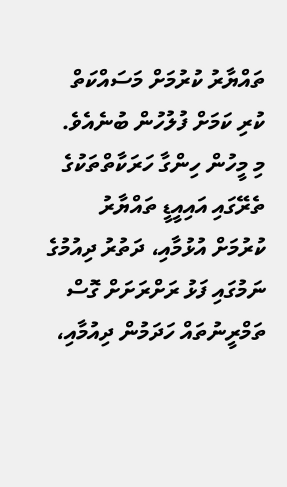ތައްޔާރު ކުރުމަށް މަސައްކަތް ކުރި ކަމަށް ފުލުހުން ބުނެއެވެ.
މި މީހުން ހިންގާ ހަރަކާތްތަކުގެ ތެރޭގައި އައިއީޑީ ތައްޔާރު ކުރުމަށް އުޅުމާއި، ދަތުރު ދިއުމުގެ ނަމުގައި ފަޅު ރަށްރަށަށް ގޮސް ތަމްރީނުތައް ހަދަމުން ދިއުމާއި،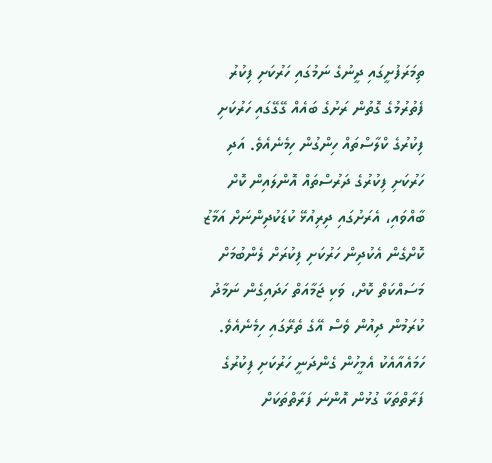ތިމަރަފުށީގައި ދީނުގެ ނަމުގައި ހަރުކަށި ފިކުރު ފެތުރުމުގެ ގޮތުން ރަށުގެ ބައެއް ގޭގޭގައި ހަރުކަށި ފިކުރުގެ ކްލާސްތައް ހިންގުން ހިމެނެއެވެ. އަދި ހަރުކަށި ފިކުރުގެ ދަރުސްތައް އޮންލައިން ކޮށް ބާއްވައި، އެރަށުގައި ދިރިއުޅޭ ކުޑަކުދިންނަށް އަމާޒު ކޮށްގެން އެކުދިން ހަރުކަށި ފިކުރަށް ލެންބުމަށް މަސައްކަތް ކޮށް، ވަކި ޖަމާއަތް ހަދައިގެން ނަމާދު ކުރަމުން ދިއުން ވެސް އޭގެ ތެރޭގައި ހިމެނެއެވެ. ހަމައެއާއެކު އެމީހުން ގެންދަނީ ހަރުކަށި ފިކުރުގެ ފަރާތްތަކާ ގުޅުން އޮންނަ ފަރާތްތަކަށް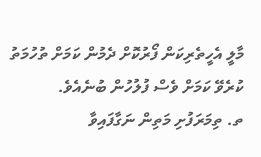މާލީ އެހީތެރިކަން ފޯރުކޮށް ދެމުން ކަމަށް ތުހުމަތު ކުރެވޭ ކަމަށް ވެސް ފުލުހުން ބުނެއެވެ.
ތ. ތިމަރަފުށި މަތިން ނަގާފައިވާ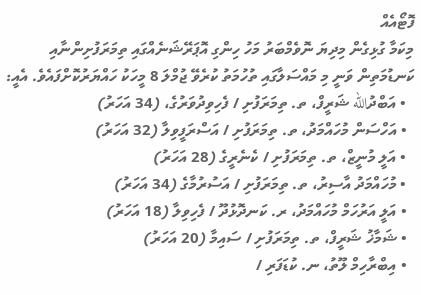ފޮޓޯއެއް
މިކަމާ ގުޅިގެން މިދިޔަ ނޮވެމްބަރު މަހު ހިންގި އޮޕަރޭޝަނެއްގައި ތިމަރަފުށިންނާއި ކަނޑުމަތިން ވަނީ މި މައްސަލާގައި ތުހުމަތު ކުރެވޭ ޖުމްލަ 8 މީހަކު ހައްޔަރުކޮށްފައެވެ. އެއީ:
  • އަބްދުالله ޝަރީފް، ތ. ތިމަރަފުށި / ފެހިވިދުވަރުގެ، (34 އަހަރު)
  • އަހްސަން މުހައްމަދު، ތ. ތިމަރަފުށި / އަސްރަފީވިލާ (32 އަހަރު)
  • އަލީ މުނީޒް، ތ. ތިމަރަފުށި / ކެނެރީގެ (28 އަހަރު)
  • މުހައްމަދު އާސިރު، ތ. ތިމަރަފުށި / އަސުރުމާގެ (34 އަހަރު)
  • އަލީ އަރުހަމް މުހައްމަދު، ރ. ކަނދޮޅުދޫ / ފެހިވިލާ (18 އަހަރު)
  • ޝަމާޚު ޝަރީފް، ތ. ތިމަރަފުށި / ސައިމާ (20 އަހަރު)
  • އިބްރާހިމް ލޫތު، ނ. ކުޑަފަރި /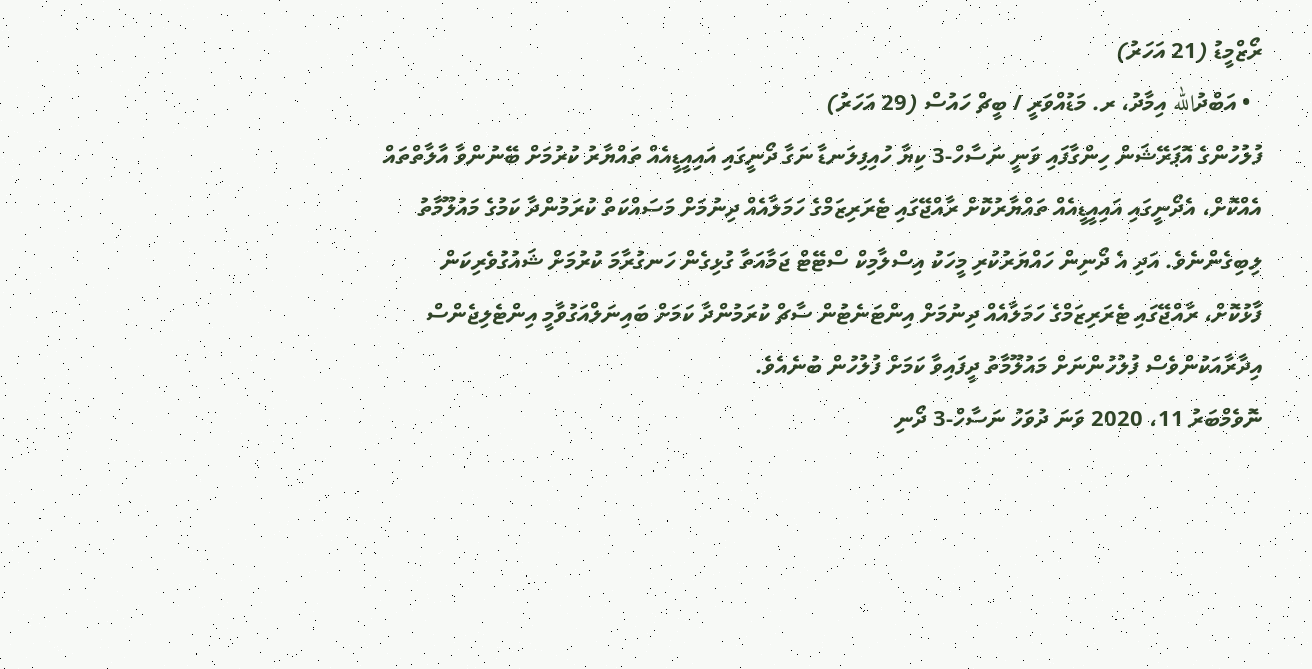ރޯޒްމީޑު (21 އަހަރު)
  • އަބްދުالله އިމާދު، ރ. މަޑުއްވަރީ / ބީޗް ހައުސް (29 އަހަރު)
ފުލުހުންގެ އޮޕަރޭޝަން ހިންގާފައި ވަނީ ނަސާހް-3 ކިޔާ ހުއިފިލަނޑާ ނަގާ ދޯނީގައި އައިއީޑީއެއް ތައްޔާރު ކުރުމަށް ބޭނުންވާ އާލާތްތައް އެއްކޮށް، އެދޯނީގައި އައިއީޑީއެއް ތައްޔާރުކޮށް ރާއްޖޭގައި ޓެރަރިޒަމްގެ ހަމަލާއެއް ދިނުމަށް މަސައްކަތް ކުރަމުންދާ ކަމުގެ މައުލޫމާތު ލިބިގެންނެވެ. އަދި އެ ދޯނިން ހައްޔަރުކުރި މީހަކު އިސްލާމިކް ސްޓޭޓް ޖަމާއަތާ ގުޅިގެން ހަނގުރާމަ ކުރުމަށް ޝައުގުވެރިކަން ފާޅުކޮށް، ރާއްޖޭގައި ޓެރަރިޒަމްގެ ހަމަލާއެއް ދިނުމަށް އިންޓަނެޓުން ސާޗް ކުރަމުންދާ ކަމަށް ބައިނަލްއަގުވާމީ އިންޓެލިޖެންސް އިދާރާއަކުންވެސް ފުލުހުންނަށް މައުލޫމާތު ދީފައިވާ ކަމަށް ފުލުހުން ބުނެއެވެ.
ނޮވެމްބަރު 11، 2020 ވަނަ ދުވަހު ނަސާހް-3 ދޯނި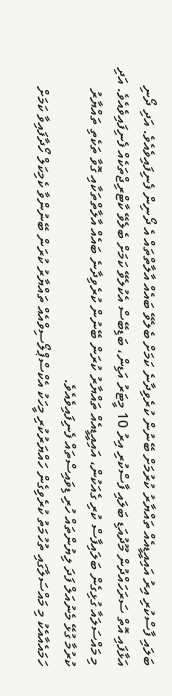ބަލައި ފާސްކުރި އިރު އައިއީޑީއެއް ތައްޔާރު ކުރުމަށް ބޭނުން ކުރެވިދާނެ ކަމަށް ބެލެވޭ ބައެއް އާލާތްތައް އެ ދޯނިން ފެނިފައިވެއެވެ. އަދި ދޯނި އަޅާފައި އޮތް ސަރަހައްދުން މޫދުއަޑި ބަލައި ފާސްކުރި އިރު 10 މީޓަރު އަޑިން، ބަޑިބޭސް އެކުލެވޭ ކަމަށް ބެލެވޭ ކާޓްރިޖްތަކެއް ފެނިފައިވެއެވެ. އަދި މި މައްސަލައާ ގުޅިގެން ބަލައިފާސް ކުރި ގެއަކުން، އައިއީޑީއެއް ތައްޔާރު ކުރަން ބޭނުން ކުރެވިދާނެ ބައެއް އާލާތްތަކާއި ގޮވާ ތަކެތި ތައްޔާރު ކުރުމާ ގުޅޭ މެނުއަލް ފަދަ ލިޔުންތައް ހުރި ޑިވައިސްތައް ފެނިފައިވެއެވެ.
ހަމައެއާއެކު މި މައްސަލާގައި ތުހުމަތު ކުރެވިގެން ހައްޔަރުކުރި މީހަކު އެކްސްޕްލޯސިވްއެއް ތައްޔާރު ކުރަން ބޭނުންވާ ކެމިކަލް ހޯދާފައިވާ ކަމަށް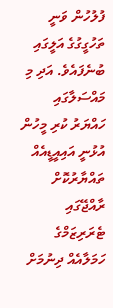ފުލުހުން ވަނީ ތަހުގީގުގެ އަލީގައި ބުނެފައެވެ. އަދި މި މައްސަލާގައި ހައްޔަރު ކުރި މީހުން އުޅުނީ އައިއީޑީއެއް ތައްޔާރުކޮށް ރާއްޖޭގައި ޓެރަރިޒަމްގެ ހަމަލާއެއް ދިނުމަށް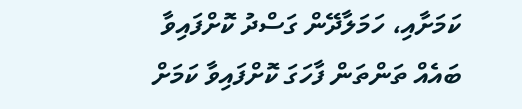ކަމަށާއި، ހަމަލާދޭން ގަސްދު ކޮށްފައިވާ ބައެއް ތަންތަން ފާހަގަ ކޮށްފައިވާ ކަމަށް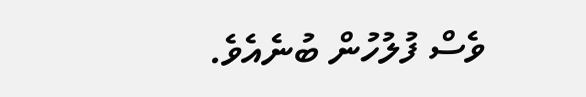ވެސް ފުލުހުން ބުނެއެވެ.